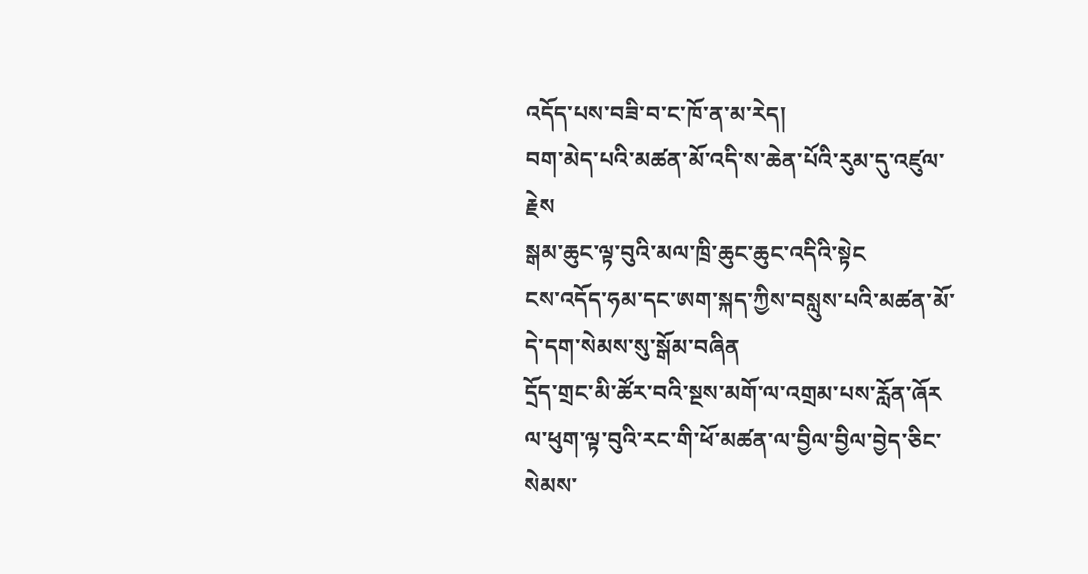འདོད་པས་བཟི་བ་ང་ཁོ་ན་མ་རེད།
བག་མེད་པའི་མཚན་མོ་འདི་ས་ཆེན་པོའི་རུམ་དུ་འཛུལ་རྗེས
སྒམ་ཆུང་ལྟ་བུའི་མལ་ཁྲི་ཆུང་ཆུང་འདིའི་སྟེང
ངས་འདོད་ཧམ་དང་ཨག་སྐད་ཀྱིས་བསླུས་པའི་མཚན་མོ་དེ་དག་སེམས་སུ་སྒོམ་བཞིན
དྲོད་གྲང་མི་ཚོར་བའི་སྔས་མགོ་ལ་འགྲམ་པས་རློན་ཞོར
ལ་ཕུག་ལྟ་བུའི་རང་གི་ཕོ་མཚན་ལ་བྱིལ་བྱིལ་བྱེད་ཅིང་སེམས་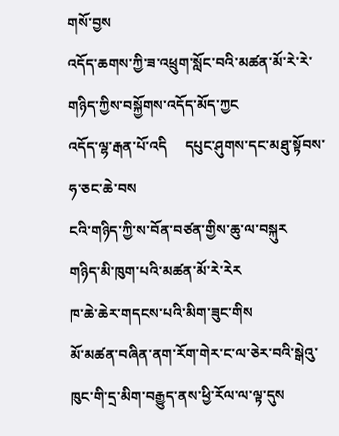གསོ་བྱས
འདོད་ཆགས་ཀྱི་ཟ་འཕྲུག་སློང་བའི་མཚན་མོ་རེ་རེ་གཉིད་ཀྱིས་བསྐྱོགས་འདོད་མོད་ཀྱང
འདོད་ལྷ་རྒན་པོ་འདི     དཔུང་ཤུགས་དང་མཐུ་སྟོབས་ཧ་ཅང་ཆེ་བས
ངའི་གཉིད་ཀྱི་ས་བོན་བཙན་གྱིས་ཆུ་ལ་བསྐུར
གཉིད་མི་ཁུག་པའི་མཚན་མོ་རེ་རེར
ཁ་ཆེ་ཆེར་གདངས་པའི་མིག་ཟུང་གིས
མོ་མཚན་བཞིན་ནག་རོག་གེར་ང་ལ་ཅེར་བའི་སྒེའུ་ཁུང་གི་དྲ་མིག་བརྒྱུད་ནས་ཕྱི་རོལ་ལ་ལྟ་དུས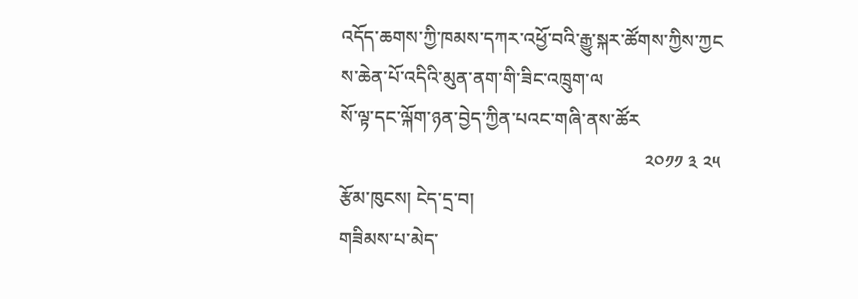འདོད་ཆགས་ཀྱི་ཁམས་དཀར་འཕྱོ་བའི་རྒྱུ་སྐར་ཚོགས་ཀྱིས་ཀྱང
ས་ཆེན་པོ་འདིའི་མུན་ནག་གི་ཟིང་འཁྲུག་ལ
སོ་ལྟ་དང་ལྐོག་ཉན་བྱེད་ཀྱིན་པའང་གཞི་ནས་ཚོར
                                                                 ༢༠༡༡ ༣ ༢༥
རྩོམ་ཁུངས། ངེད་དྲ་བ།
གཟིམས་པ་མེད་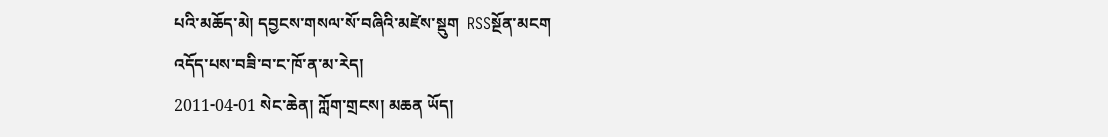པའི་མཆོད་མེ། དབྱངས་གསལ་སོ་བཞིའི་མཛེས་སྡུག  RSSསྔོན་མངག
འདོད་པས་བཟི་བ་ང་ཁོ་ན་མ་རེད།
2011-04-01 སེང་ཆེན། ཀློག་གྲངས། མཆན ཡོད།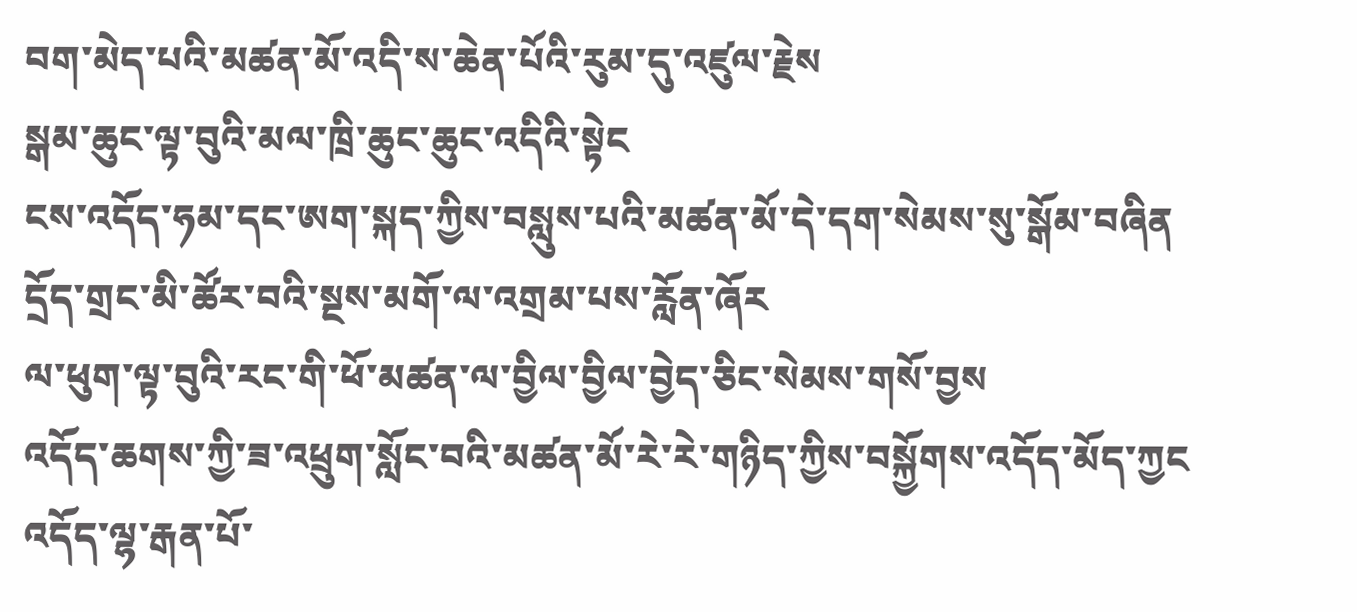བག་མེད་པའི་མཚན་མོ་འདི་ས་ཆེན་པོའི་རུམ་དུ་འཛུལ་རྗེས
སྒམ་ཆུང་ལྟ་བུའི་མལ་ཁྲི་ཆུང་ཆུང་འདིའི་སྟེང
ངས་འདོད་ཧམ་དང་ཨག་སྐད་ཀྱིས་བསླུས་པའི་མཚན་མོ་དེ་དག་སེམས་སུ་སྒོམ་བཞིན
དྲོད་གྲང་མི་ཚོར་བའི་སྔས་མགོ་ལ་འགྲམ་པས་རློན་ཞོར
ལ་ཕུག་ལྟ་བུའི་རང་གི་ཕོ་མཚན་ལ་བྱིལ་བྱིལ་བྱེད་ཅིང་སེམས་གསོ་བྱས
འདོད་ཆགས་ཀྱི་ཟ་འཕྲུག་སློང་བའི་མཚན་མོ་རེ་རེ་གཉིད་ཀྱིས་བསྐྱོགས་འདོད་མོད་ཀྱང
འདོད་ལྷ་རྒན་པོ་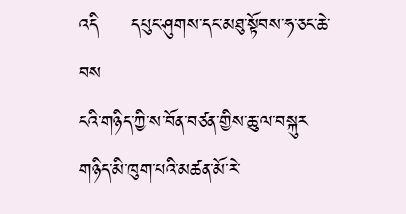འདི     དཔུང་ཤུགས་དང་མཐུ་སྟོབས་ཧ་ཅང་ཆེ་བས
ངའི་གཉིད་ཀྱི་ས་བོན་བཙན་གྱིས་ཆུ་ལ་བསྐུར
གཉིད་མི་ཁུག་པའི་མཚན་མོ་རེ་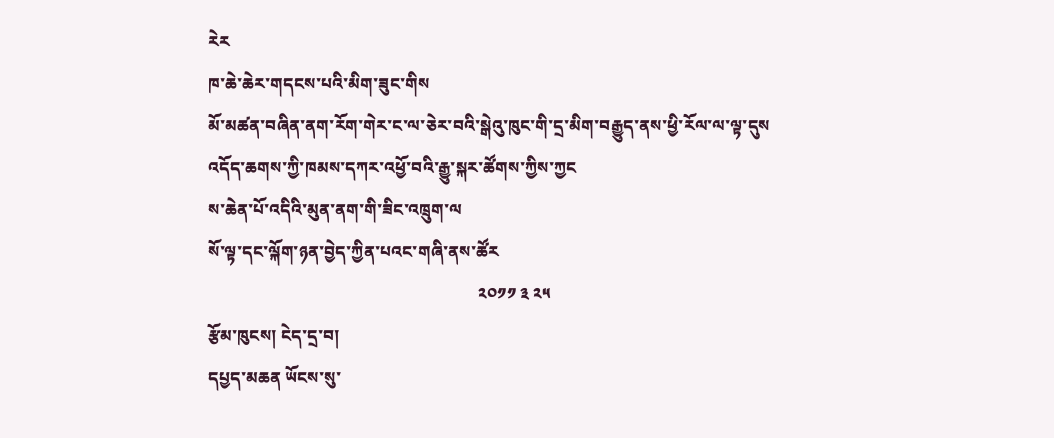རེར
ཁ་ཆེ་ཆེར་གདངས་པའི་མིག་ཟུང་གིས
མོ་མཚན་བཞིན་ནག་རོག་གེར་ང་ལ་ཅེར་བའི་སྒེའུ་ཁུང་གི་དྲ་མིག་བརྒྱུད་ནས་ཕྱི་རོལ་ལ་ལྟ་དུས
འདོད་ཆགས་ཀྱི་ཁམས་དཀར་འཕྱོ་བའི་རྒྱུ་སྐར་ཚོགས་ཀྱིས་ཀྱང
ས་ཆེན་པོ་འདིའི་མུན་ནག་གི་ཟིང་འཁྲུག་ལ
སོ་ལྟ་དང་ལྐོག་ཉན་བྱེད་ཀྱིན་པའང་གཞི་ནས་ཚོར
                                                                 ༢༠༡༡ ༣ ༢༥
རྩོམ་ཁུངས། ངེད་དྲ་བ།
དཔྱད་མཆན ཡོངས་སུ་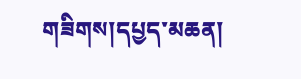གཟིགས།དཔྱད་མཆན།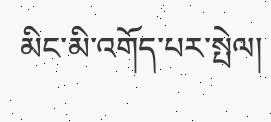མིང་མི་འགོད་པར་སྤེལ།